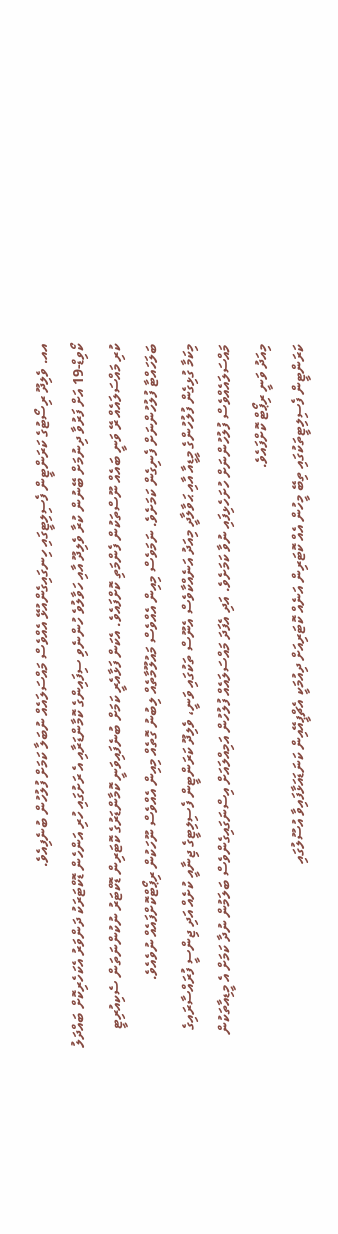އއ. ވެލިދޫ ރިސޯޓުގެ ކަރަންޓީން ފެސިލިޓީގައި ހިނގައިގެންއުޅޭ އެއްވެސް މައްސަލައެއް ނުބަލާ ކަމަށް ފުލުހުން ބުނެފިއެވެ.
ކޯވިޑް-19 އަށް ފަރުވާ ދިނުމަށް ބޭނުން ކުރާ ވެލިދޫ އާއި ހަވާލުވެ ހުންނެވި ސިފައިންގެ ކޮމާންޑަރާއި އެ ރަށުގައި ހުރި އަންހެން ޑޮކްޓަރަކު ދަންވަރު އެކަހެރިކޮށް ބައްދަލު ކުރި މައްސަލައެއް ރޭ ވަނީ ބައެއް ނޫސްތަކުން ފެންމަތި ކޮށްފައެވެ. އެކަން ފަޅާއެރީ ކަމަށް ބުނެފައިވަނީ ކޮމާންޑަރުގެ ކޮޓަރިން ޑޮކްޓަރު ނުކުންނަތަން ސެކިއުރިޓީ ބަލަހައްޓާ ފުލުހުންނަށް ފެނިގެން ކަމަށެވެ. ނަމަވެސް މިއިން އެއްވެސް މައުލޫމާތެއް ލިބުނު ގޮތެއް މިއިން އެއްވެސް ނޫހަކުން ރިޕޯޓްކޮށްފައެއް ނުވެއެވެ.
މިކަމާ ގުޅިގެން ފުލުހުންގެ މީޑީއާ އާއި ޙަވާލާދީ މިއަދު އަނެއްކާވެސް އެނޫސް ތަކުގައި ވަނީ، ވެލިދޫ ކަރަންޓީން ފެސިލިޓީގެ ޖިނާއީ ކުށެއް އަދި ޖިންސީ ފުރައްސާރައިގެ މައްސަލައެއްވެސް ފުލުހުންނަށް ހުށަހެޅިފައި ނުވާ ކަމަށެވެ. އަދި އެފަދަ މައްސަލައެއް ފުލުހުން އަމިއްލައަށް އިސްނަގައިގެންވެސް ބަލަމުން ނުދާ ކަމަށް އެ މީޑިއާތަކުން މިއަދު ވަނީ ރިޕޯޓް ކޮށްފައެވެ.
ކަރަންޓީން ފެސިލިޓީތަކުގައި ތިބޭ މީހުން އެއް ކޮޓަރިން އަނެއް ކޮޓަރިއަށް ދިއުމަކީ އެޗްޕީއޭއިން ކަނަޑައަޅާފައިވާ އުސޫލުގައި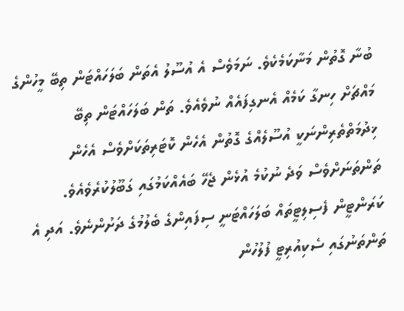ބުނާ ގޮތުން މަނާކަމެކެވެ. ނަމަވެސް އެ އުސޫލު އެތަން ބަލަހައްޓަން ތިބޭ މީހުންގެ މައްޗަށް ހިނގާ ކަމެއް އެނގިފައެއް ނުވެއެވެ. ތަން ބަލަހައްޓަން ތިބޭ ޚިދުމަތްތެރިންނަކީ އުސޫލެއްގެ ގޮތުން އެހެން ކޮޓަރިތަކަށްވެސް އެހެން ތަންތަނަށްވެސް ވަދެ ނުކުމެ އުޅެން ޖެހޭ ބައެއްކަމުގައި ގަބޫލުކުރެވެއެވެ.
ކަރަންޓީން ފެސިލިޓީތައް ބަލަހައްޓަނީ ސިފައިންގެ ބެލުމުގެ ދަށުންނެވެ. އަދި އެ ތަންތަނުގައި ސެކިއުރިޓީ ފުލުހުން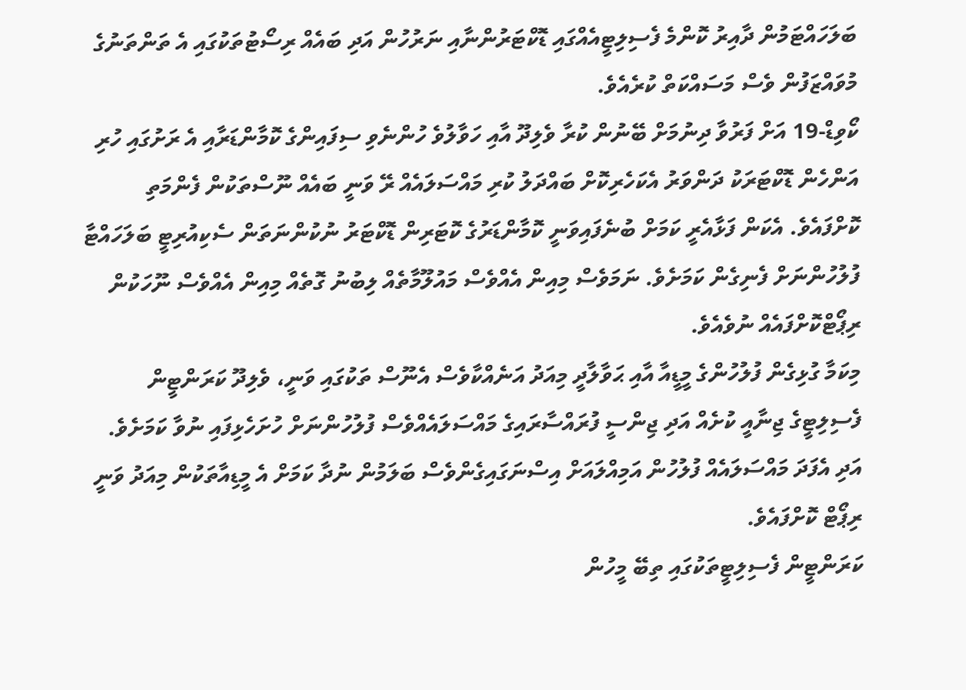ބަލަހައްޓަމުން ދާއިރު ކޮންމެ ފެސިލިޓީއެއްގައި ޑޮކްޓަރުންނާއި ނަރުހުން އަދި ބައެއް ރިސޯޓުތަކުގައި އެ ތަންތަނުގެ މުވައްޒަފުން ވެސް މަސައްކަތް ކުރެއެވެ.
ކޯވިޑް-19 އަށް ފަރުވާ ދިނުމަށް ބޭނުން ކުރާ ވެލިދޫ އާއި ހަވާލުވެ ހުންނެވި ސިފައިންގެ ކޮމާންޑަރާއި އެ ރަށުގައި ހުރި އަންހެން ޑޮކްޓަރަކު ދަންވަރު އެކަހެރިކޮށް ބައްދަލު ކުރި މައްސަލައެއް ރޭ ވަނީ ބައެއް ނޫސްތަކުން ފެންމަތި ކޮށްފައެވެ. އެކަން ފަޅާއެރީ ކަމަށް ބުނެފައިވަނީ ކޮމާންޑަރުގެ ކޮޓަރިން ޑޮކްޓަރު ނުކުންނަތަން ސެކިއުރިޓީ ބަލަހައްޓާ ފުލުހުންނަށް ފެނިގެން ކަމަށެވެ. ނަމަވެސް މިއިން އެއްވެސް މައުލޫމާތެއް ލިބުނު ގޮތެއް މިއިން އެއްވެސް ނޫހަކުން ރިޕޯޓްކޮށްފައެއް ނުވެއެވެ.
މިކަމާ ގުޅިގެން ފުލުހުންގެ މީޑީއާ އާއި ޙަވާލާދީ މިއަދު އަނެއްކާވެސް އެނޫސް ތަކުގައި ވަނީ، ވެލިދޫ ކަރަންޓީން ފެސިލިޓީގެ ޖިނާއީ ކުށެއް އަދި ޖިންސީ ފުރައްސާރައިގެ މައްސަލައެއްވެސް ފުލުހުންނަށް ހުށަހެޅިފައި ނުވާ ކަމަށެވެ. އަދި އެފަދަ މައްސަލައެއް ފުލުހުން އަމިއްލައަށް އިސްނަގައިގެންވެސް ބަލަމުން ނުދާ ކަމަށް އެ މީޑިއާތަކުން މިއަދު ވަނީ ރިޕޯޓް ކޮށްފައެވެ.
ކަރަންޓީން ފެސިލިޓީތަކުގައި ތިބޭ މީހުން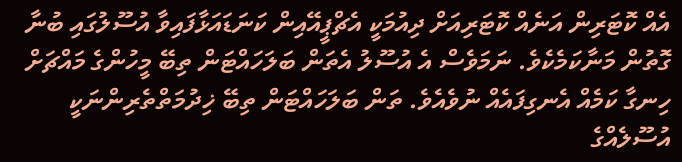އެއް ކޮޓަރިން އަނެއް ކޮޓަރިއަށް ދިއުމަކީ އެޗްޕީއޭއިން ކަނަޑައަޅާފައިވާ އުސޫލުގައި ބުނާ ގޮތުން މަނާކަމެކެވެ. ނަމަވެސް އެ އުސޫލު އެތަން ބަލަހައްޓަން ތިބޭ މީހުންގެ މައްޗަށް ހިނގާ ކަމެއް އެނގިފައެއް ނުވެއެވެ. ތަން ބަލަހައްޓަން ތިބޭ ޚިދުމަތްތެރިންނަކީ އުސޫލެއްގެ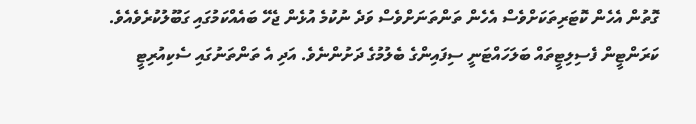ގޮތުން އެހެން ކޮޓަރިތަކަށްވެސް އެހެން ތަންތަނަށްވެސް ވަދެ ނުކުމެ އުޅެން ޖެހޭ ބައެއްކަމުގައި ގަބޫލުކުރެވެއެވެ.
ކަރަންޓީން ފެސިލިޓީތައް ބަލަހައްޓަނީ ސިފައިންގެ ބެލުމުގެ ދަށުންނެވެ. އަދި އެ ތަންތަނުގައި ސެކިއުރިޓީ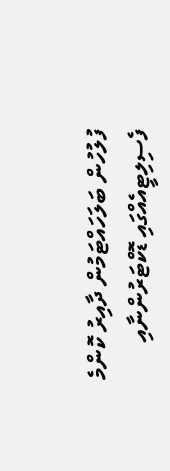ފުލުހުން ބަލަހައްޓަމުން ދާއިރު ކޮންމެ ފެސިލިޓީއެއްގައި ޑޮކްޓަރުންނާއި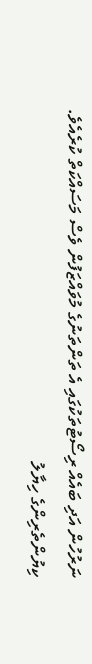ނަރުހުން އަދި ބައެއް ރިސޯޓުތަކުގައި އެ ތަންތަނުގެ މުވައްޒަފުން ވެސް މަސައްކަތް ކުރެއެވެ.
ކިޔުންތެރިންގެ ހިޔާލު